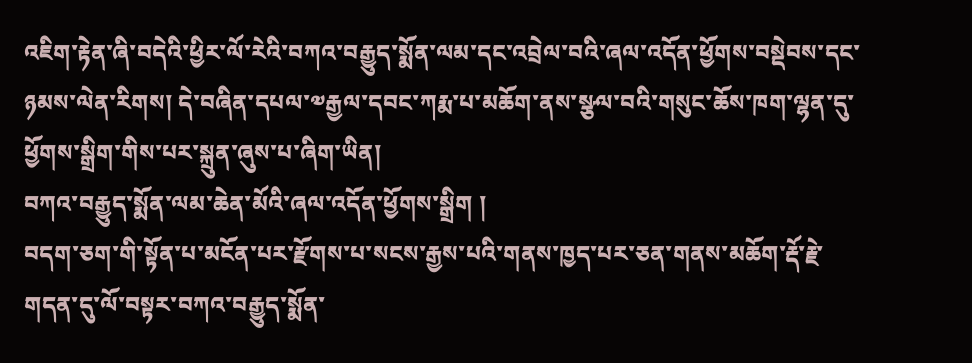འཇིག་རྟེན་ཞི་བདེའི་ཕྱིར་ལོ་རེའི་བཀའ་བརྒྱུད་སྨོན་ལམ་དང་འབྲེལ་བའི་ཞལ་འདོན་ཕྱོགས་བསྡེབས་དང་ཉམས་ལེན་རིགས། དེ་བཞིན་དཔལ་༧རྒྱལ་དབང་ཀརྨ་པ་མཆོག་ནས་སྩལ་བའི་གསུང་ཆོས་ཁག་ལྷན་དུ་ཕྱོགས་སྒྲིག་གིས་པར་སྐྲུན་ཞུས་པ་ཞིག་ཡིན།
བཀའ་བརྒྱུད་སྨོན་ལམ་ཆེན་མོའི་ཞལ་འདོན་ཕྱོགས་སྒྲིག །
བདག་ཅག་གི་སྟོན་པ་མངོན་པར་རྫོགས་པ་སངས་རྒྱས་པའི་གནས་ཁྱད་པར་ཅན་གནས་མཆོག་རྡོ་རྗེ་གདན་དུ་ལོ་བསྟར་བཀའ་བརྒྱུད་སྨོན་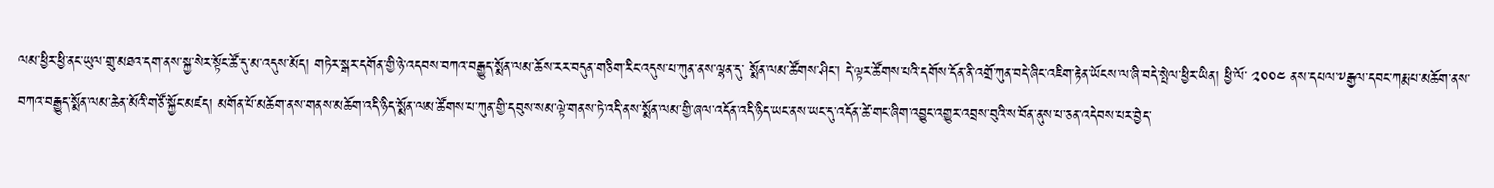ལམ་ཕྱིར་ཕྱི་ནང་ཡུལ་གྲུ་མཐའ་དག་ནས་སྐྱ་སེར་སྟོང་ཚོ་དུ་མ་འདུས་མོད། གཏེར་སྒར་དགོན་གྱི་ཉེ་འདབས་བཀའ་བརྒྱུད་སྨོན་ལམ་ཆོས་རར་བདུན་གཅིག་རིང་འདུས་པ་ཀུན་ནས་ལྷན་དུ་ སྨོན་ལམ་ཚོགས་ཤིང་། དེ་ལྟར་ཚོགས་པའི་དགོས་དོན་ནི་འགྲོ་ཀུན་བདེ་ཞིང་འཇིག་རྟེན་ཡོངས་ལ་ཞི་བདེ་སྤེལ་ཕྱིར་ཡིན། ཕྱི་ལོ་ ༢༠༠༤ ནས་དཔལ་༸རྒྱལ་དབང་ཀརྨ་པ་མཆོག་ནས་བཀའ་བརྒྱུད་སྨོན་ལམ་ཆེན་མོའི་གཙོ་སྐྱོང་མཛད། མགོན་པོ་མཆོག་ནས་གནས་མཆོག་འདི་ཉིད་སྨོན་ལམ་ཚོགས་པ་ཀུན་གྱི་དབུས་སམ་ལྟེ་གནས་ཏེ་འདི་ནས་སྨོན་ལམ་གྱི་ཞལ་འདོན་འདི་ཉིད་ཡང་ནས་ཡང་དུ་འདོན་ཚེ་གང་ཞིག་འབྱུང་འགྱུར་འབྲས་བུའི་ས་བོན་ནུས་པ་ཅན་འདེབས་པར་བྱེད་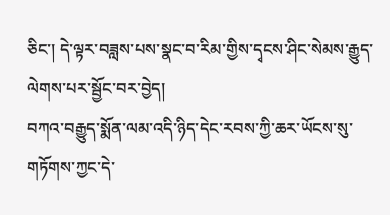ཅིང་། དེ་ལྟར་བཟླས་པས་སྣང་བ་རིམ་གྱིས་དྭངས་ཤིང་སེམས་རྒྱུད་ལེགས་པར་སྦྱོང་བར་བྱེད།
བཀའ་བརྒྱུད་སྨོན་ལམ་འདི་ཉིད་དེང་རབས་ཀྱི་ཆར་ཡོངས་སུ་གཏོགས་ཀྱང་དེ་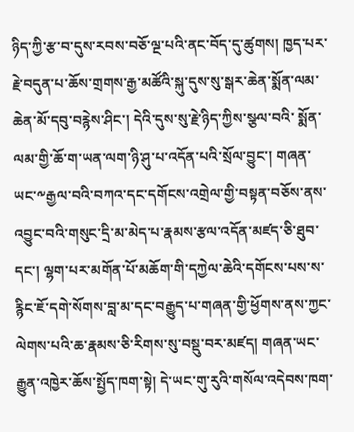ཉིད་ཀྱི་རྩ་བ་དུས་རབས་བཅོ་ལྔ་པའི་ནང་བོད་དུ་ཚུགས། ཁྱད་པར་རྗེ་བདུན་པ་ཆོས་གྲགས་རྒྱ་མཚོའི་སྐུ་དུས་སུ་སྒར་ཆེན་སྨོན་ལམ་ཆེན་མོ་དབུ་བརྙེས་ཤིང་། དེའི་དུས་སུ་རྗེ་ཉིད་ཀྱིས་སྩལ་བའི་ སྨོན་ལམ་གྱི་ཆོ་ག་ཡན་ལག་ཉི་ཤུ་པ་འདོན་པའི་སྲོལ་བྱུང་། གཞན་ཡང་༸རྒྱལ་བའི་བཀའ་དང་དགོངས་འགྲེལ་གྱི་བསྟན་བཅོས་ནས་འབྱུང་བའི་གསུང་དྲི་མ་མེད་པ་རྣམས་རྩལ་འདོན་མཛད་ཅི་ཐུབ་དང་། ལྷག་པར་མགོན་པོ་མཆོག་གི་དཀྱེལ་ཆེའི་དགོངས་པས་ས་རྙིང་ཇོ་དགེ་སོགས་བླ་མ་དང་བརྒྱུད་པ་གཞན་གྱི་ཕྱོགས་ནས་ཀྱང་ལེགས་པའི་ཆ་རྣམས་ཅི་རིགས་སུ་བསྡུ་བར་མཛད། གཞན་ཡང་རྒྱུན་འཁྱེར་ཆོས་སྤྱོད་ཁག་སྟེ། དེ་ཡང་གུ་རུའི་གསོལ་འདེབས་ཁག་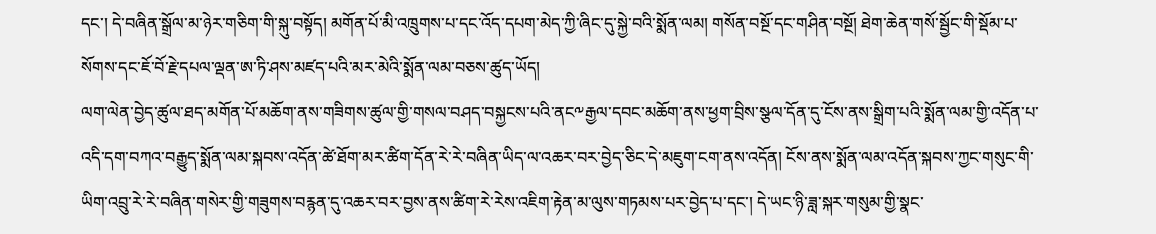དང་། དེ་བཞིན་སྒྲོལ་མ་ཉེར་གཅིག་གི་སྐུ་བསྟོད། མགོན་པོ་མི་འཁྲུགས་པ་དང་འོད་དཔག་མེད་ཀྱི་ཞིང་དུ་སྐྱེ་བའི་སྨོན་ལམ། གསོན་བསྔོ་དང་གཤིན་བསྔོ། ཐེག་ཆེན་གསོ་སྦྱོང་གི་སྡོམ་པ་སོགས་དང་ཇོ་བོ་རྗེ་དཔལ་ལྡན་ཨ་ཏི་ཤས་མཛད་པའི་མར་མེའི་སྨོན་ལམ་བཅས་ཚུད་ཡོད།
ལག་ལེན་བྱེད་ཚུལ་ཐད་མགོན་པོ་མཆོག་ནས་གཟིགས་ཚུལ་གྱི་གསལ་བཤད་བསྐྱངས་པའི་ནང༸རྒྱལ་དབང་མཆོག་ནས་ཕྱག་བྲིས་སྩལ་དོན་དུ་ངོས་ནས་སྒྲིག་པའི་སྨོན་ལམ་གྱི་འདོན་པ་འདི་དག་བཀའ་བརྒྱུད་སྨོན་ལམ་སྐབས་འདོན་ཚེ་ཐོག་མར་ཚིག་དོན་རེ་རེ་བཞིན་ཡིད་ལ་འཆར་བར་བྱེད་ཅིང་དེ་མཇུག་ངག་ནས་འདོན། ངོས་ནས་སྨོན་ལམ་འདོན་སྐབས་ཀྱང་གསུང་གི་ཡིག་འབྲུ་རེ་རེ་བཞིན་གསེར་གྱི་གཟུགས་བརྙན་དུ་འཆར་བར་བྱས་ནས་ཚིག་རེ་རེས་འཇིག་རྟེན་མ་ལུས་གཏམས་པར་བྱེད་པ་དང་། དེ་ཡང་ཉི་ཟླ་སྐར་གསུམ་གྱི་སྣང་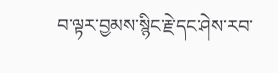བ་ལྟར་བྱམས་སྙིང་རྗེ་དང་ཤེས་རབ་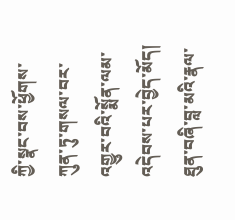ཀྱི་སྣང་བས་ཕྱོགས་ཀུན་ཏུ་གསལ་བར་འགྱུར་བའི་སྨོན་ལམ་འདེབས་པར་བྱེད་མོད།
ཐུན་བཞི་བླ་མའི་རྣལ་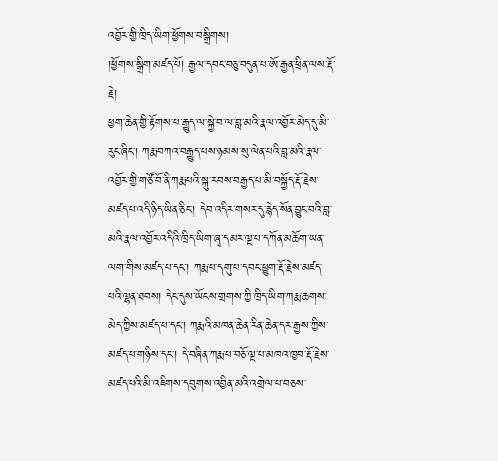འབྱོར་གྱི་ཁྲིད་ཡིག་ཕྱོགས་བསྒྲིགས།
།ཕྱོགས་སྒྲིག་མཛད་པོ། རྒྱལ་དབང་བཅུ་བདུན་པ་ཨོ་རྒྱན་ཕྲིན་ལས་རྡོ་རྗེ།
ཕྱག་ཆེན་གྱི་རྟོགས་པ་རྒྱུད་ལ་སྐྱེ་བ་ལ་བླ་མའི་རྣལ་འབྱོར་མེད་དུ་མི་རུང་ཞིང་། ཀརྨ་བཀའ་བརྒྱུད་པས་ཉམས་སུ་ལེན་པའི་བླ་མའི་རྣལ་འབྱོར་གྱི་གཙོ་བོ་ནི་ཀརྨ་པའི་སྐུ་རབས་བརྒྱད་པ་མི་བསྐྱོད་རྡོ་རྗེས་མཛད་པ་འདི་ཉིད་ཡིན་ཅིང་། དེབ་འདིར་གསར་དུ་རྙེད་སོན་བྱུང་བའི་བླ་མའི་རྣལ་འབྱོར་འདིའི་ཁྲིད་ཡིག་ཞྭ་དམར་ལྔ་པ་དཀོན་མཆོག་ཡན་ལག་གིས་མཛད་པ་དང་། ཀརྨ་པ་དགུ་པ་དབང་ཕྱུག་རྡོ་རྗེས་མཛད་པའི་ལྷན་ཐབས། དེང་དུས་ཡོངས་གྲགས་ཀྱི་ཁྲིད་ཡིག་ཀརྨ་ཆགས་མེད་ཀྱིས་མཛད་པ་དང་། ཀརྨའི་མཁན་ཆེན་རིན་ཆེན་དར་རྒྱས་ཀྱིས་མཛད་པ་གཉིས་དང་། དེ་བཞིན་ཀརྨ་པ་བཅོ་ལྔ་པ་མཁའ་ཁྱབ་རྡོ་རྗེས་མཛད་པའི་མི་འཇིགས་དབུགས་འབྱིན་མའི་འགྲེལ་པ་བཅས་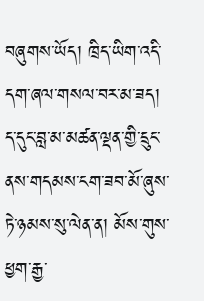བཞུགས་ཡོད། ཁྲིད་ཡིག་འདི་དག་ཞལ་གསལ་བར་མ་ཟད། ད་དུང་བླ་མ་མཚན་ལྡན་གྱི་དྲུང་ནས་གདམས་ངག་ཟབ་མོ་ཞུས་ཏེ་ཉམས་སུ་ལེན་ན། མོས་གུས་ཕྱག་རྒྱ་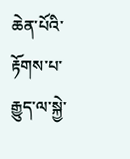ཆེན་པོའི་རྟོགས་པ་རྒྱུད་ལ་སྐྱེ་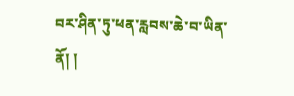བར་ཤིན་ཏུ་ཕན་རླབས་ཆེ་བ་ཡིན་ནོ། །